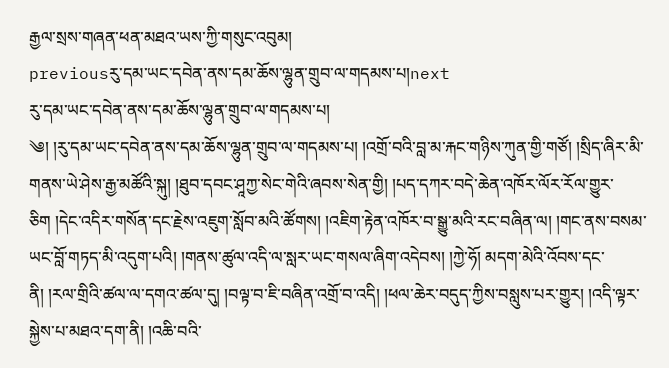རྒྱལ་སྲས་གཞན་ཕན་མཐའ་ཡས་ཀྱི་གསུང་འབུམ།
previousརུ་དམ་ཡང་དབེན་ནས་དམ་ཆོས་ལྷུན་གྲུབ་ལ་གདམས་པ།next
རུ་དམ་ཡང་དབེན་ནས་དམ་ཆོས་ལྷུན་གྲུབ་ལ་གདམས་པ།
༄། །རུ་དམ་ཡང་དབེན་ནས་དམ་ཆོས་ལྷུན་གྲུབ་ལ་གདམས་པ། །འགྲོ་བའི་བླ་མ་རྐང་གཉིས་ཀུན་གྱི་གཙོ། །སྲིད་ཞིར་མི་གནས་ཡེ་ཤེས་རྒྱ་མཚོའི་སྐུ། །ཐུབ་དབང་ཤཱཀྱ་སེང་གེའི་ཞབས་སེན་གྱི། །པད་དཀར་བདེ་ཆེན་འཁོར་ལོར་རོལ་གྱུར་ཅིག །དེང་འདིར་གསོན་དང་རྗེས་འཇུག་སློབ་མའི་ཚོགས། །འཇིག་རྟེན་འཁོར་བ་སྒྱུ་མའི་རང་བཞིན་ལ། །གང་ནས་བསམ་ཡང་བློ་གཏད་མི་འདུག་པའི། །གནས་ཚུལ་འདི་ལ་སླར་ཡང་གསལ་ཞིག་འདེབས། །ཀྱེ་ཧོ། མདག་མེའི་འོབས་དང་ནི། །རལ་གྲིའི་ཚལ་ལ་དགའ་ཚལ་དུ། །བལྟ་བ་ཇི་བཞིན་འགྲོ་བ་འདི། །ཕལ་ཆེར་བདུད་ཀྱིས་བསླུས་པར་གྱུར། །འདི་ལྟར་སྐྱེས་པ་མཐའ་དག་ནི། །འཆི་བའི་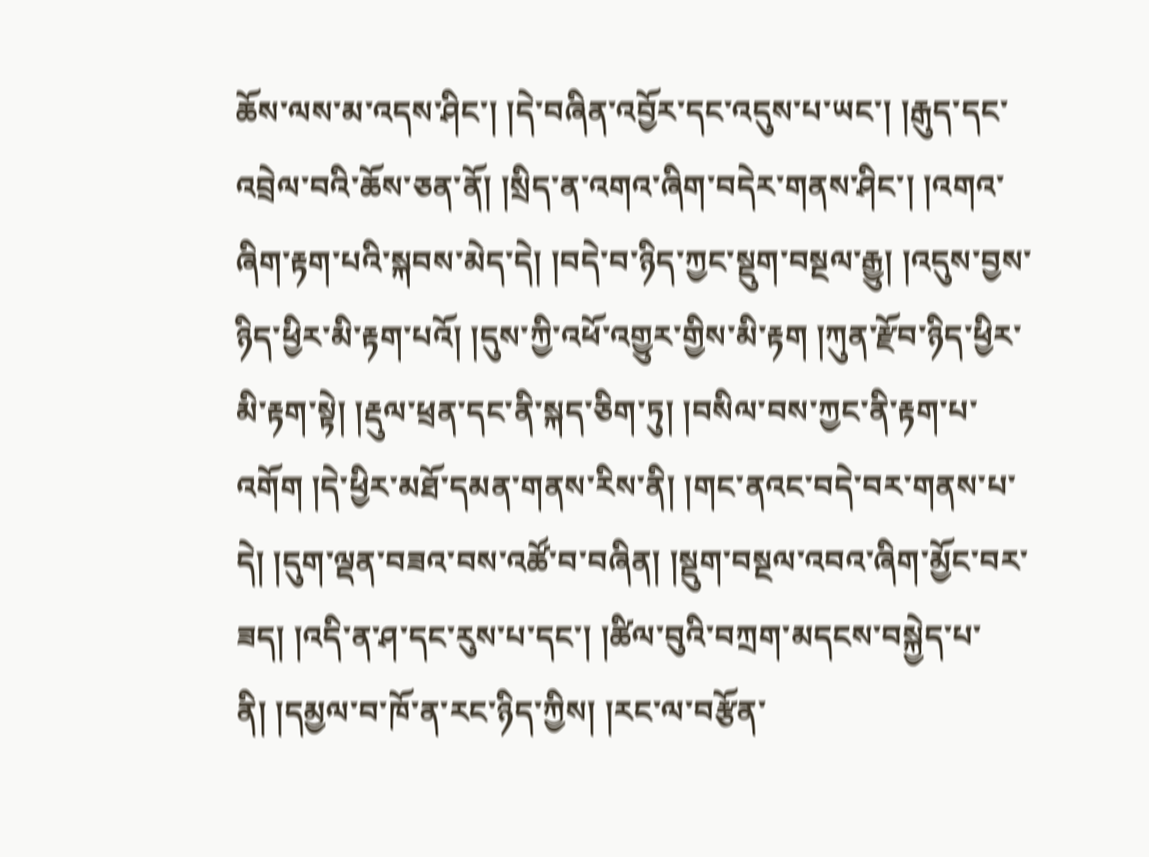ཆོས་ལས་མ་འདས་ཤིང་། །དེ་བཞིན་འབྱོར་དང་འདུས་པ་ཡང་། །རྒུད་དང་འབྲེལ་བའི་ཆོས་ཅན་ནོ། །སྲིད་ན་འགའ་ཞིག་བདེར་གནས་ཤིང་། །འགའ་ཞིག་རྟག་པའི་སྐབས་མེད་དེ། །བདེ་བ་ཉིད་ཀྱང་སྡུག་བསྔལ་རྒྱུ། །འདུས་བྱས་ཉིད་ཕྱིར་མི་རྟག་པའོ། །དུས་ཀྱི་འཕོ་འགྱུར་གྱིས་མི་རྟག །ཀུན་རྫོབ་ཉིད་ཕྱིར་མི་རྟག་སྟེ། །རྡུལ་ཕྲན་དང་ནི་སྐད་ཅིག་ཏུ། །བསིལ་བས་ཀྱང་ནི་རྟག་པ་འགོག །དེ་ཕྱིར་མཐོ་དམན་གནས་རིས་ནི། །གང་ནའང་བདེ་བར་གནས་པ་དེ། །དུག་ལྡན་བཟའ་བས་འཚོ་བ་བཞིན། །སྡུག་བསྔལ་འབའ་ཞིག་མྱོང་བར་ཟད། །འདི་ན་ཤ་དང་རུས་པ་དང་། །ཚིལ་བུའི་བཀྲག་མདངས་བསྐྱེད་པ་ནི། །དམྱལ་བ་ཁོ་ན་རང་ཉིད་ཀྱིས། །རང་ལ་བརྩོན་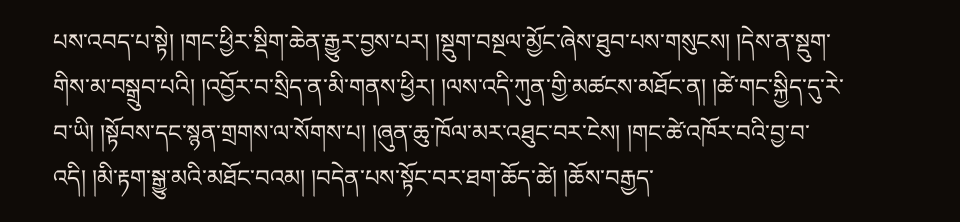པས་འབད་པ་སྟེ། །གང་ཕྱིར་སྡིག་ཆེན་རྒྱུར་བྱས་པར། །སྡུག་བསྔལ་མྱོང་ཞེས་ཐུབ་པས་གསུངས། །དེས་ན་སྡུག་གིས་མ་བསྒྲུབ་པའི། །འབྱོར་བ་སྲིད་ན་མི་གནས་ཕྱིར། །ལས་འདི་ཀུན་གྱི་མཚངས་མཐོང་ན། །ཚེ་གང་སྐྱིད་དུ་རེ་བ་ཡི། །སྟོབས་དང་སྙན་གྲགས་ལ་སོགས་པ། །ཞུན་ཆུ་ཁོལ་མར་འཐུང་བར་ངེས། །གང་ཚེ་འཁོར་བའི་བྱ་བ་འདི། །མི་རྟག་སྒྱུ་མའི་མཐོང་བའམ། །བདེན་པས་སྟོང་བར་ཐག་ཆོད་ཚེ། །ཆོས་བརྒྱད་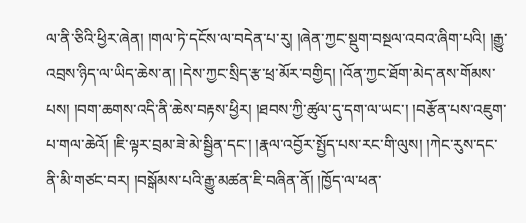ལ་ནི་ཅིའི་ཕྱིར་ཞེན། །གལ་ཏེ་དངོས་ལ་བདེན་པ་རུ། །ཞེན་ཀྱང་སྡུག་བསྔལ་འབའ་ཞིག་པའི། །རྒྱུ་འབྲས་ཉིད་ལ་ཡིད་ཆེས་ན། །དེས་ཀྱང་སྲིད་རྩ་ཕྲ་མོར་བགྱིད། །འོན་ཀྱང་ཐོག་མེད་ནས་གོམས་པས། །བག་ཆགས་འདི་ནི་ཆེས་བརྟས་ཕྱིར། །ཐབས་ཀྱི་ཚུལ་དུ་དག་ལ་ཡང་། །བརྩོན་པས་འཇུག་པ་གལ་ཆེའོ། །ཇི་ལྟར་བྲམ་ཟེ་མེ་སྦྱིན་དང་། །རྣལ་འབྱོར་སྤྱོད་པས་རང་གི་ལུས། །ཀེང་རུས་དང་ནི་མི་གཙང་བར། །བསྒོམས་པའི་རྒྱུ་མཚན་ཇི་བཞིན་ནོ། །ཁྱོད་ལ་ཕན་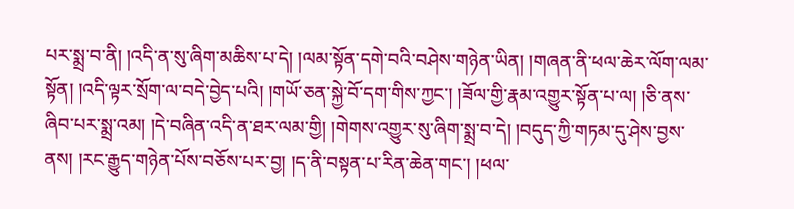པར་སྨྲ་བ་ནི། །འདི་ན་སུ་ཞིག་མཆིས་པ་དེ། །ལམ་སྟོན་དགེ་བའི་བཤེས་གཉེན་ཡིན། །གཞན་ནི་ཕལ་ཆེར་ལོག་ལམ་སྟོན། །འདི་ལྟར་སྲོག་ལ་བདེ་བྱེད་པའི། །གཡོ་ཅན་སྐྱེ་བོ་དག་གིས་ཀྱང་། །ཟོལ་གྱི་རྣམ་འགྱུར་སྟོན་པ་ལ། །ཅི་ནས་ཞིབ་པར་སྨྲ་འམ། །དེ་བཞིན་འདི་ན་ཐར་ལམ་གྱི། །གེགས་འགྱུར་སུ་ཞིག་སྨྲ་བ་དེ། །བདུད་ཀྱི་གཏམ་དུ་ཤེས་བྱས་ནས། །རང་རྒྱུད་གཉེན་པོས་བཅོས་པར་བྱ། །ད་ནི་བསྟན་པ་རིན་ཆེན་གང་། །ཕལ་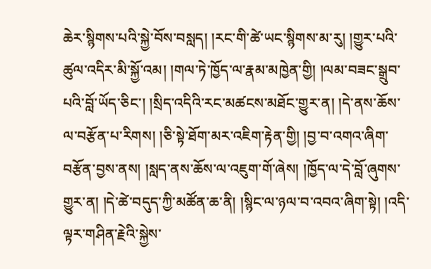ཆེར་སྙིགས་པའི་སྐྱེ་བོས་བསླད། །རང་གི་ཚེ་ཡང་སྙིགས་མ་རུ། །གྱུར་པའི་ཚུལ་འདིར་མི་སྐྱོ་འམ། །གལ་ཏེ་ཁྱོད་ལ་རྣམ་མཁྱེན་གྱི། །ལམ་བཟང་སྒྲུབ་པའི་བློ་ཡོད་ཅིང་། །སྲིད་འདིའི་རང་མཚངས་མཐོང་གྱུར་ན། །དེ་ནས་ཆོས་ལ་བརྩོན་པ་རིགས། །ཅི་སྟེ་ཐོག་མར་འཇིག་རྟེན་གྱི། །བྱ་བ་འགའ་ཞིག་བརྩོན་བྱས་ནས། །སླད་ནས་ཆོས་ལ་འཇུག་གོ་ཞེས། །ཁྱོད་ལ་དེ་བློ་ཞུགས་གྱུར་ན། །དེ་ཚེ་བདུད་ཀྱི་མཚོན་ཆ་ནི། །སྙིང་ལ་ཉལ་བ་འབའ་ཞིག་སྟེ། །འདི་ལྟར་གཤིན་རྗེའི་སྐྱེས་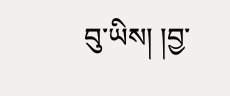བུ་ཡིས། །བྱ་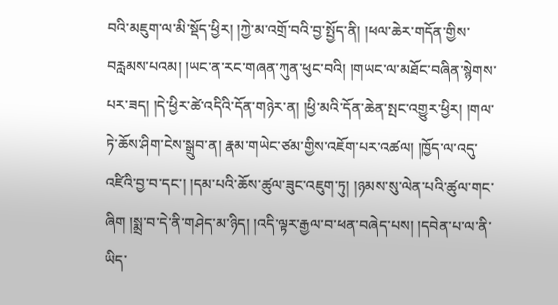བའི་མཇུག་ལ་མི་སྡོད་ཕྱིར། །ཀྱེ་མ་འགྲོ་བའི་བྱ་སྤྱོད་ནི། །ཕལ་ཆེར་གདོན་གྱིས་བརླམས་པའམ། །ཡང་ན་རང་གཞན་ཀུན་ཕུང་བའི། །གཡང་ལ་མཐོང་བཞིན་སྙེགས་པར་ཟད། །དེ་ཕྱིར་ཚེ་འདིའི་དོན་གཉེར་ན། །ཕྱི་མའི་དོན་ཆེན་སྤང་འགྱུར་ཕྱིར། །གལ་ཏེ་ཆོས་ཤིག་ངེས་སྒྲུབ་ན། རྣམ་གཡེང་ཙམ་གྱིས་འཇོག་པར་འཚལ། །ཁྱོད་ལ་འདུ་འཛིའི་བྱ་བ་དང་། །དམ་པའི་ཆོས་ཚུལ་ཟུང་འཇུག་ཏུ། །ཉམས་སུ་ལེན་པའི་ཚུལ་གང་ཞིག །སྨྲ་བ་དེ་ནི་གཤེད་མ་ཉིད། །འདི་ལྟར་རྒྱལ་བ་ཕན་བཞེད་པས། །དབེན་པ་ལ་ནི་ཡིད་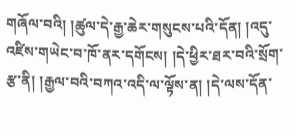གཞོལ་བའི། །ཚུལ་དེ་རྒྱ་ཆེར་གསུངས་པའི་དོན། །འདུ་འཛིས་གཡེང་བ་ཁོ་ནར་དགོངས། །དེ་ཕྱིར་ཐར་བའི་སྲོག་རྩ་ནི། །རྒྱལ་བའི་བཀའ་འདི་ལ་ལྟོས་ན། །དེ་ལས་དོན་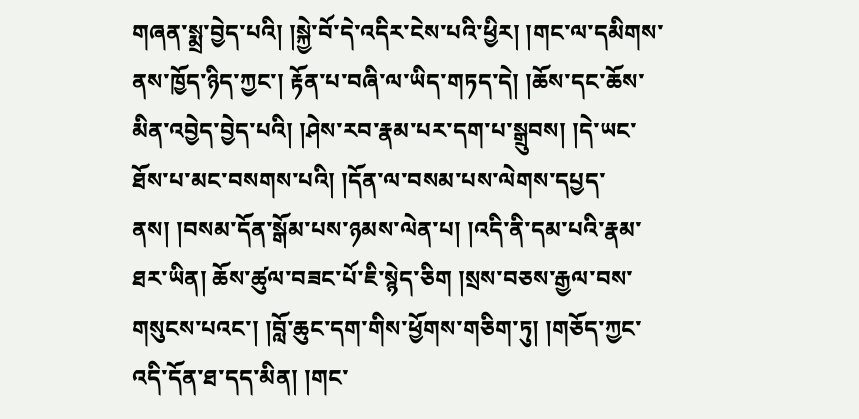གཞན་སྨྲ་བྱེད་པའི། །སྐྱེ་བོ་དེ་འདིར་ངེས་པའི་ཕྱིར། །གང་ལ་དམིགས་ནས་ཁྱོད་ཉིད་ཀྱང་། རྟོན་པ་བཞི་ལ་ཡིད་གཏད་དེ། །ཆོས་དང་ཆོས་མིན་འབྱེད་བྱེད་པའི། །ཤེས་རབ་རྣམ་པར་དག་པ་སྒྲུབས། །དེ་ཡང་ཐོས་པ་མང་བསགས་པའི། །དོན་ལ་བསམ་པས་ལེགས་དཔྱད་ནས། །བསམ་དོན་སྒོམ་པས་ཉམས་ལེན་པ། །འདི་ནི་དམ་པའི་རྣམ་ཐར་ཡིན། ཆོས་ཚུལ་བཟང་པོ་ཇི་སྙེད་ཅིག །སྲས་བཅས་རྒྱལ་བས་གསུངས་པའང་། །བློ་ཆུང་དག་གིས་ཕྱོགས་གཅིག་ཏུ། །གཅོད་ཀྱང་འདི་དོན་ཐ་དད་མིན། །གང་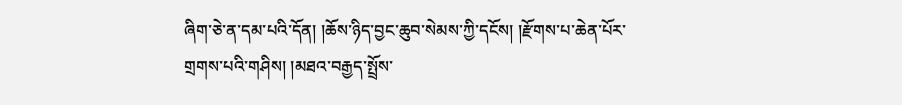ཞིག་ཅེ་ན་དམ་པའི་དོན། །ཆོས་ཉིད་བྱང་ཆུབ་སེམས་ཀྱི་དངོས། །རྫོགས་པ་ཆེན་པོར་གྲགས་པའི་གཤིས། །མཐའ་བརྒྱད་སྤྲོས་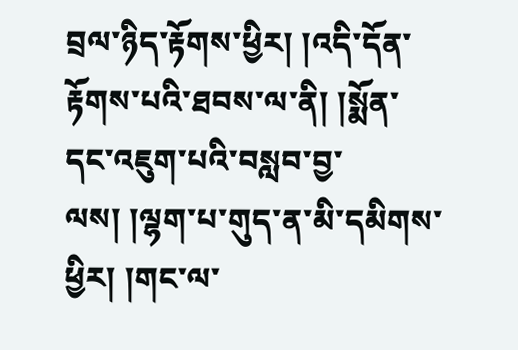བྲལ་ཉིད་རྟོགས་ཕྱིར། །འདི་དོན་རྟོགས་པའི་ཐབས་ལ་ནི། །སྨོན་དང་འཇུག་པའི་བསླབ་བྱ་ལས། །ལྷག་པ་གུད་ན་མི་དམིགས་ཕྱིར། །གང་ལ་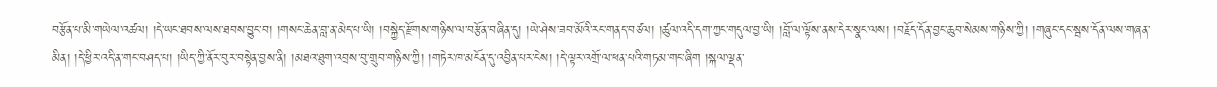བརྩོན་པ་མི་གཡེལ་འཚལ། །དེ་ཡང་ཐབས་ལས་ཐབས་བྱུང་བ། །གསང་ཆེན་བླ་ན་མེད་པ་ཡི། །བསྐྱེད་རྫོགས་གཉིས་ལ་བརྩོན་བཞིན་དུ། །ཡེ་ཤེས་ཟབ་མོའི་རང་གནད་བཙལ། །ཚུལ་འདི་དག་ཀྱང་གདུལ་བྱ་ཡི། །བློ་ལ་ལྟོས་ནས་དེར་སྣང་ལས། །བརྗོད་དོན་བྱང་ཆུབ་སེམས་གཉིས་ཀྱི། །གཞུང་དང་སྦས་དོན་ལས་གཞན་མིན། །དེ་ཕྱིར་འདི་ན་གང་བཤད་པ། །ཡིད་ཀྱི་ནོར་བུར་བསྟེན་བྱས་ནི། །མཐའ་ཐུག་འབྲས་བུ་གྲུབ་གཉིས་ཀྱི། །གཏེར་ཁ་མངོན་དུ་འབྱིན་པར་ངེས། །དེ་ལྟར་འགྲོ་ལ་ཕན་པའི་གཏམ་གང་ཞིག །སྐལ་ལྡན་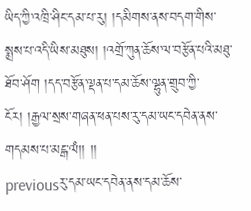ཡིད་ཀྱི་འཁྲི་ཤིང་དམ་པ་རུ། །དམིགས་ནས་བདག་གིས་སྨྲས་པ་འདི་ཡིས་མཐུས། །འགྲོ་ཀུན་ཆོས་ལ་བརྩོན་པའི་མཐུ་ཐོབ་ཤོག །དད་བརྩོན་ལྡན་པ་དམ་ཆོས་ལྷུན་གྲུབ་ཀྱི་ངོར། །རྒྱལ་སྲས་གཞན་ཕན་པས་རུ་དམ་ཡང་དབེན་ནས་གདམས་པ་མངྒ་ལཾ།། །།
previousརུ་དམ་ཡང་དབེན་ནས་དམ་ཆོས་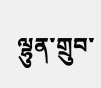ལྷུན་གྲུབ་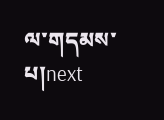ལ་གདམས་པ།next